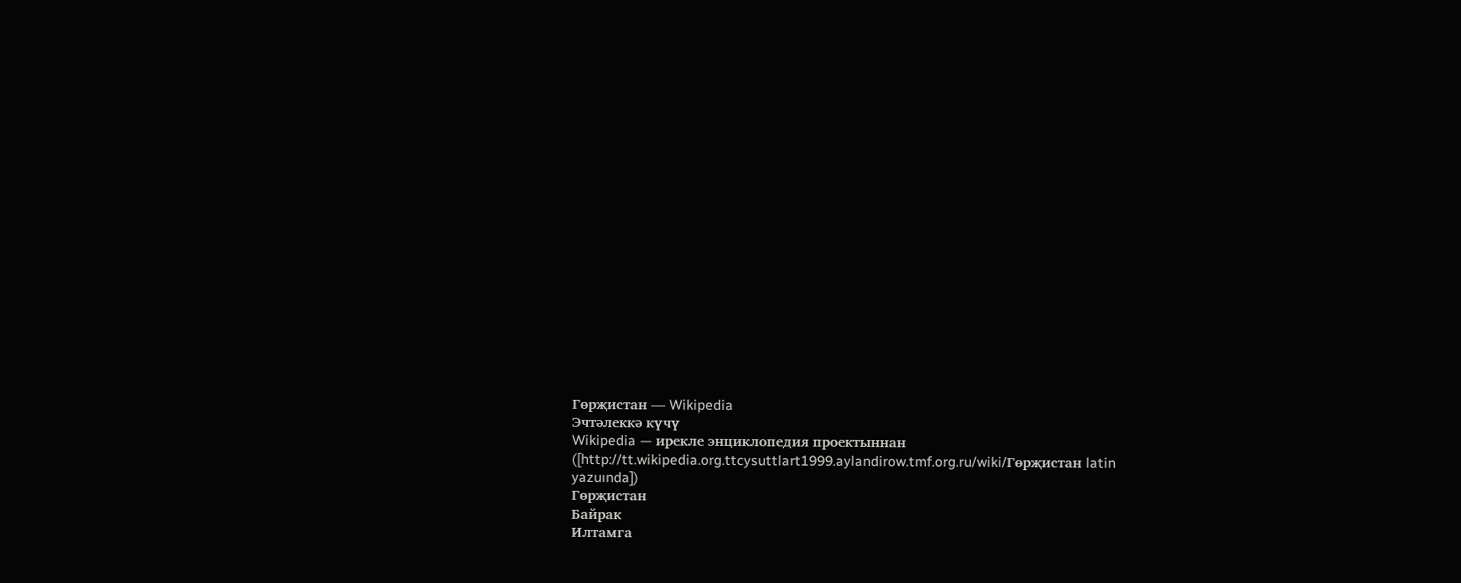Гөрҗистан — Wikipedia
Эчтәлеккә күчү
Wikipedia — ирекле энциклопедия проектыннан ([http://tt.wikipedia.org.ttcysuttlart1999.aylandirow.tmf.org.ru/wiki/Гөрҗистан latin yazuında])
Гөрҗистан
Байрак
Илтамга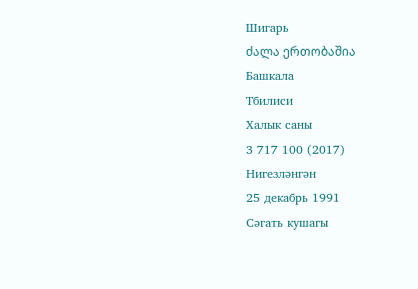Шигарь
ძალა ერთობაშია
Башкала
Тбилиси
Халык саны
3 717 100 (2017)
Нигезләнгән
25 декабрь 1991
Сәгать кушагы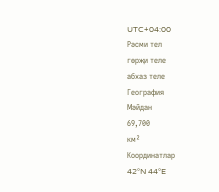UTC+04:00
Рәсми тел
гөрҗи теле
абхаз теле
География
Мәйдан
69,700
км²
Координатлар
42°N 44°E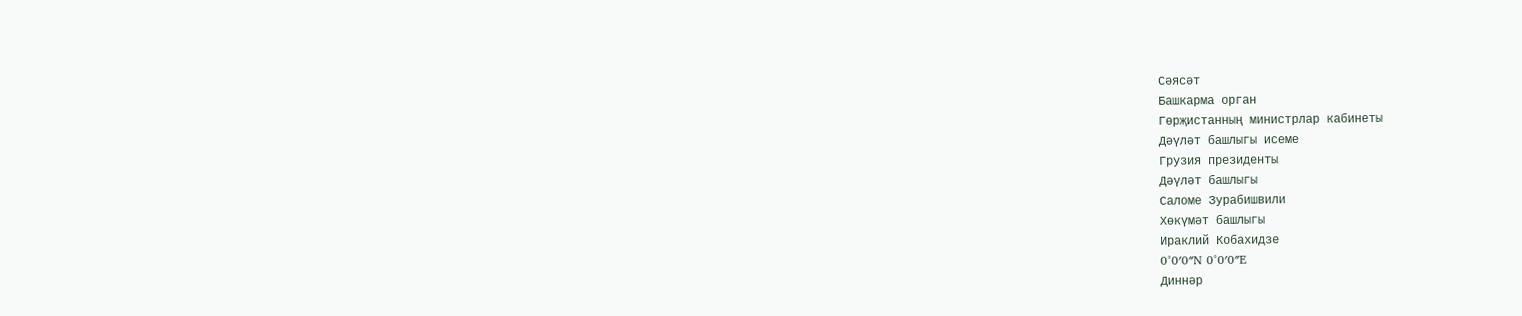Сәясәт
Башкарма орган
Гөрҗистанның министрлар кабинеты
Дәүләт башлыгы исеме
Грузия президенты
Дәүләт башлыгы
Саломе Зурабишвили
Хөкүмәт башлыгы
Ираклий Кобахидзе
0°0′0″N 0°0′0″E
Диннәр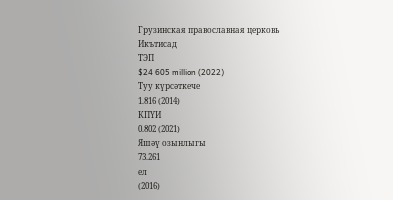Грузинская православная церковь
Икътисад
ТЭП
$24 605 million (2022)
Туу күрсәткече
1.816 (2014)
КПҮИ
0.802 (2021)
Яшәү озынлыгы
73.261
ел
(2016)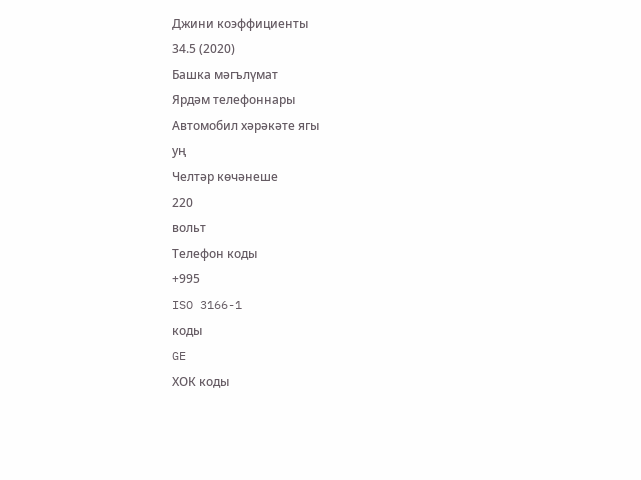Джини коэффициенты
34.5 (2020)
Башка мәгълүмат
Ярдәм телефоннары
Автомобил хәрәкәте ягы
уң
Челтәр көчәнеше
220
вольт
Телефон коды
+995
ISO 3166-1
коды
GE
ХОК коды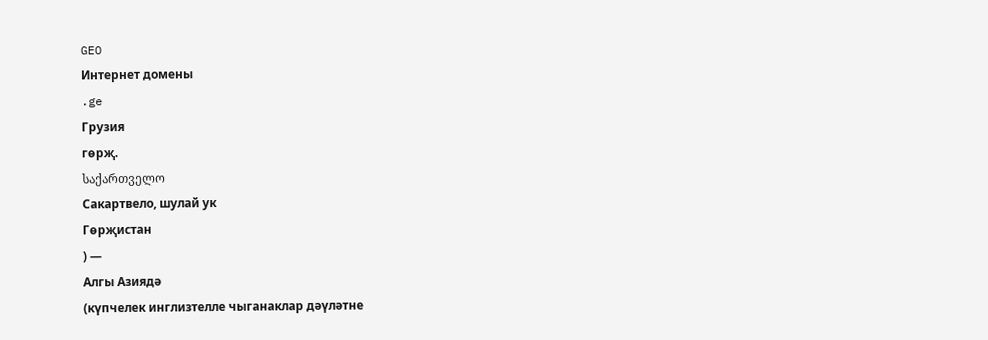GEO
Интернет домены
.ge
Грузия
гөрҗ.
საქართველო
Сакартвело, шулай ук
Гөрҗистан
) —
Алгы Азиядә
(күпчелек инглизтелле чыганаклар дәүләтне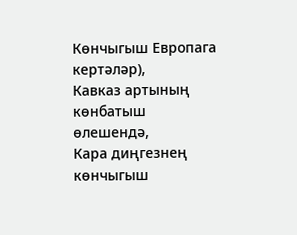Көнчыгыш Европага
кертәләр),
Кавказ артының
көнбатыш өлешендә,
Кара диңгезнең
көнчыгыш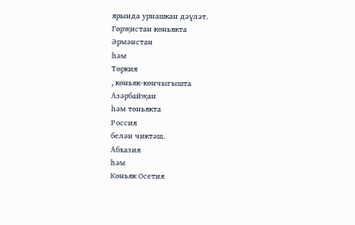ярында урнашкан дәүләт.
Гөрҗистан көньякта
Әрмәнстан
һәм
Төркия
, көньяк-көнчыгышта
Азәрбайҗан
һәм төньякта
Россия
белән чиктәш.
Абхазия
һәм
Көньяк Осетия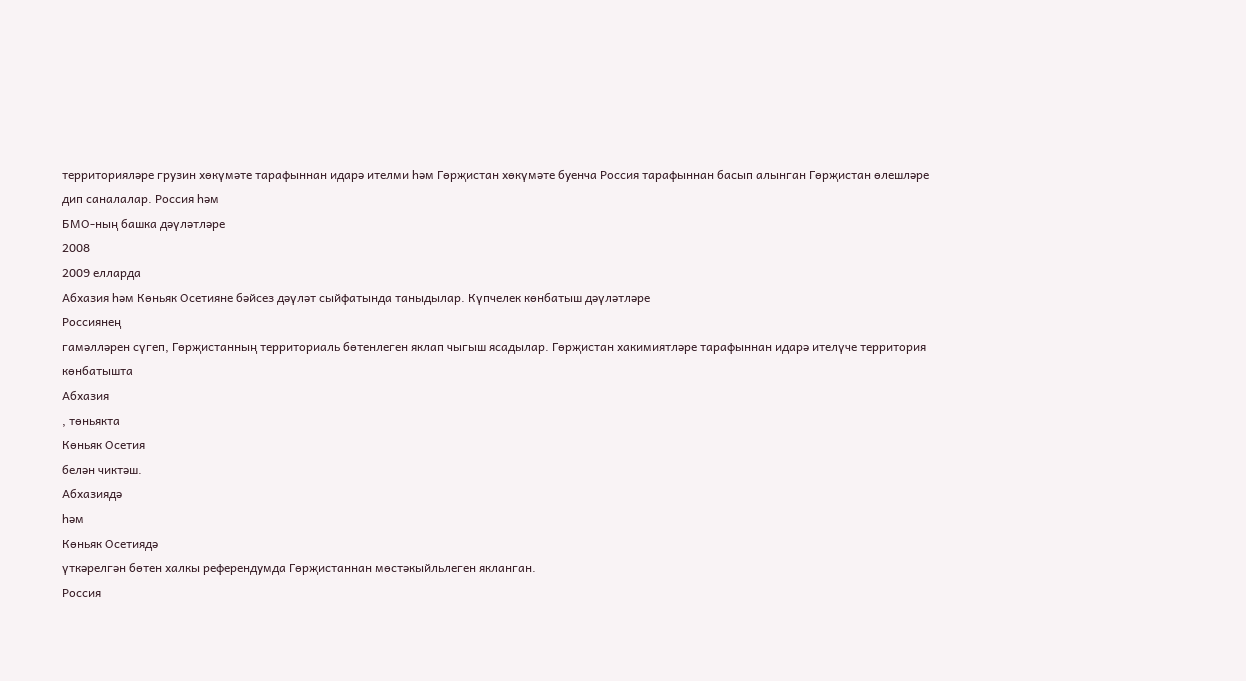территорияләре грузин хөкүмәте тарафыннан идарә ителми һәм Гөрҗистан хөкүмәте буенча Россия тарафыннан басып алынган Гөрҗистан өлешләре дип саналалар. Россия һәм
БМО-ның башка дәүләтләре
2008
2009 елларда
Абхазия һәм Көньяк Осетияне бәйсез дәүләт сыйфатында таныдылар. Күпчелек көнбатыш дәүләтләре
Россиянең
гамәлләрен сүгеп, Гөрҗистанның территориаль бөтенлеген яклап чыгыш ясадылар. Гөрҗистан хакимиятләре тарафыннан идарә ителүче территория көнбатышта
Абхазия
, төньякта
Көньяк Осетия
белән чиктәш.
Абхазиядә
һәм
Көньяк Осетиядә
үткәрелгән бөтен халкы референдумда Гөрҗистаннан мөстәкыйльлеген якланган.
Россия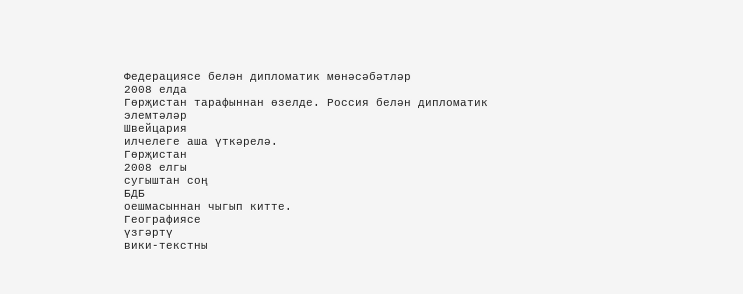Федерациясе белән дипломатик мөнәсәбәтләр
2008 елда
Гөрҗистан тарафыннан өзелде. Россия белән дипломатик элемтәләр
Швейцария
илчелеге аша үткәрелә.
Гөрҗистан
2008 елгы
сугыштан соң
БДБ
оешмасыннан чыгып китте.
Географиясе
үзгәртү
вики-текстны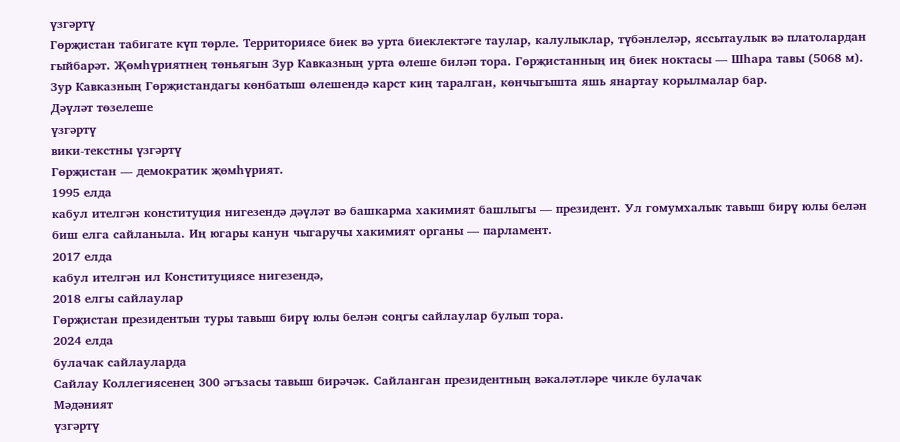үзгәртү
Гөрҗистан табигате күп төрле. Территориясе биек вә урта биеклектәге таулар, калулыклар, түбәнлеләр, яссытаулык вә платолардан гыйбарәт. Җөмһүриятнең төньягын Зур Кавказның урта өлеше биләп тора. Гөрҗистанның иң биек ноктасы — Шһара тавы (5068 м). Зур Кавказның Гөрҗистандагы көнбатыш өлешендә карст киң таралган, көнчыгышта яшь янартау корылмалар бар.
Дәүләт төзелеше
үзгәртү
вики-текстны үзгәртү
Гөрҗистан — демократик җөмһүрият.
1995 елда
кабул ителгән конституция нигезендә дәүләт вә башкарма хакимият башлыгы — президент. Ул гомумхалык тавыш бирү юлы белән биш елга сайланыла. Иң югары канун чыгаручы хакимият органы — парламент.
2017 елда
кабул ителгән ил Конституциясе нигезендә,
2018 елгы сайлаулар
Гөрҗистан президентын туры тавыш бирү юлы белән соңгы сайлаулар булып тора.
2024 елда
булачак сайлауларда
Сайлау Коллегиясенең 300 әгъзасы тавыш бирәчәк. Сайланган президентның вәкаләтләре чикле булачак
Мәдәният
үзгәртү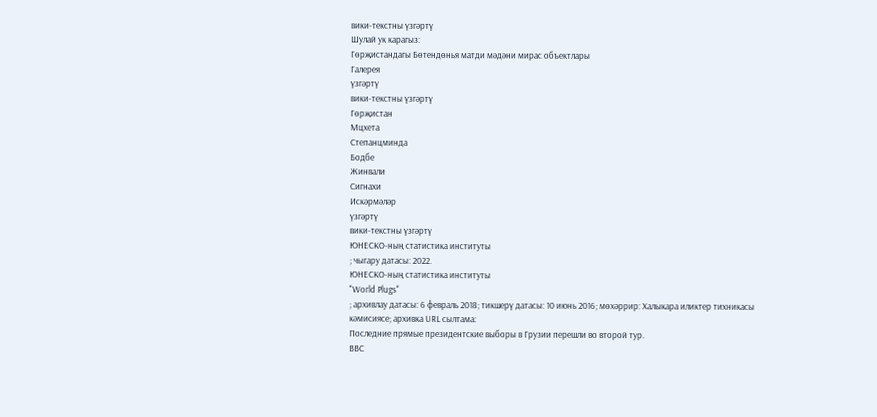вики-текстны үзгәртү
Шулай ук карагыз:
Гөрҗистандагы Бөтендөнья матди мәдәни мирас объектлары
Галерея
үзгәртү
вики-текстны үзгәртү
Гөрҗистан
Мцхета
Степанцминда
Бодбе
Жинвали
Сигнахи
Искәрмәләр
үзгәртү
вики-текстны үзгәртү
ЮНЕСКО-ның статистика институты
; чыгару датасы: 2022.
ЮНЕСКО-ның статистика институты
"World Plugs"
; архивлау датасы: 6 февраль 2018; тикшерү датасы: 10 июнь 2016; мөхәррир: Халыкара иликтер тихникасы кәмисиясе; архивка URL сылтама:
Последние прямые президентские выборы в Грузии перешли во второй тур.
BBC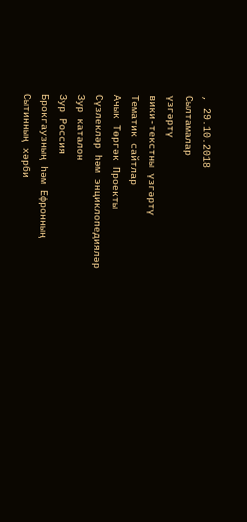, 29.10.2018
Сылтамалар
үзгәртү
вики-текстны үзгәртү
Тематик сайтлар
Ачык Төргәк Проекты
Сүзлекләр һәм энциклопедияләр
Зур каталон
Зур Россия
Брокгаузның һәм Ефронның
Сытинның хәрби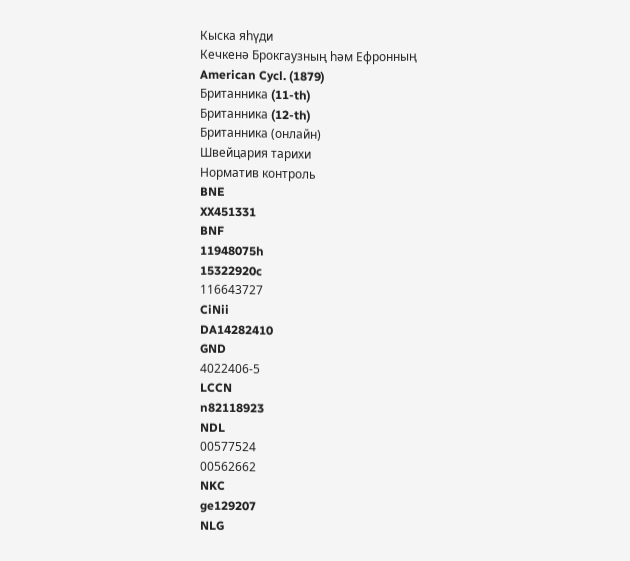Кыска яһүди
Кечкенә Брокгаузның һәм Ефронның
American Cycl. (1879)
Британника (11-th)
Британника (12-th)
Британника (онлайн)
Швейцария тарихи
Норматив контроль
BNE
XX451331
BNF
11948075h
15322920c
116643727
CiNii
DA14282410
GND
4022406-5
LCCN
n82118923
NDL
00577524
00562662
NKC
ge129207
NLG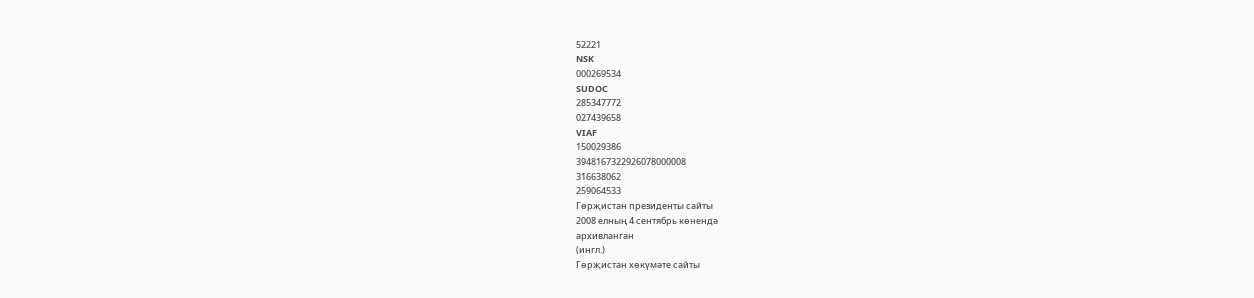52221
NSK
000269534
SUDOC
285347772
027439658
VIAF
150029386
3948167322926078000008
316638062
259064533
Гөрҗистан президенты сайты
2008 елның 4 сентябрь көнендә
архивланган
(ингл.)
Гөрҗистан хөкүмәте сайты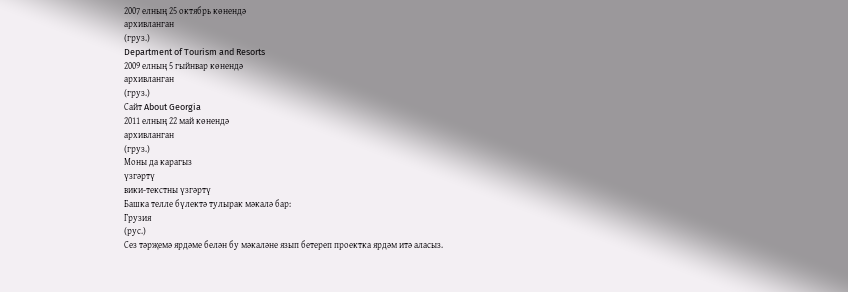2007 елның 25 октябрь көнендә
архивланган
(груз.)
Department of Tourism and Resorts
2009 елның 5 гыйнвар көнендә
архивланган
(груз.)
Сайт About Georgia
2011 елның 22 май көнендә
архивланган
(груз.)
Моны да карагыз
үзгәртү
вики-текстны үзгәртү
Башка телле бүлектә тулырак мәкалә бар:
Грузия
(рус.)
Сез тәрҗемә ярдәме белән бу мәкаләне язып бетереп проектка ярдәм итә аласыз.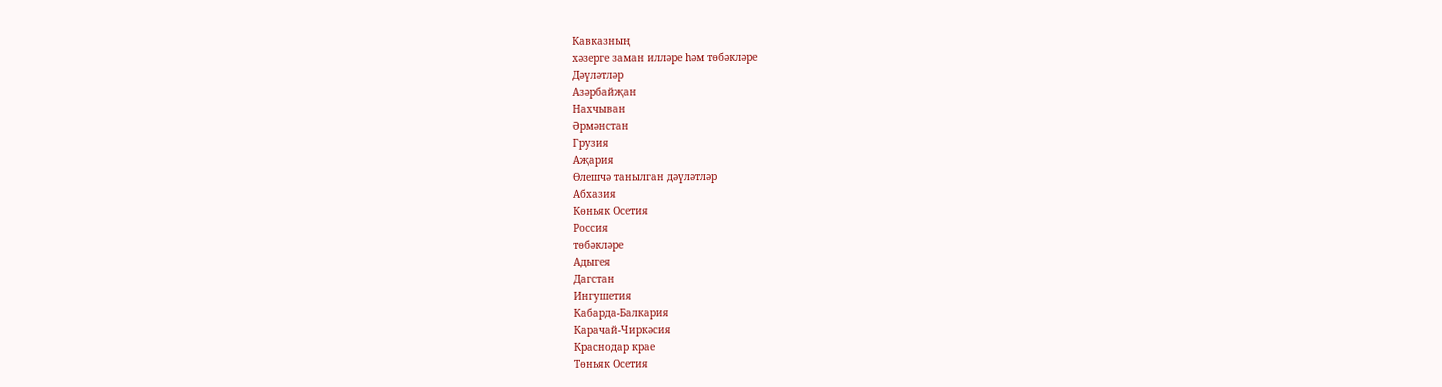Кавказның
хәзерге заман илләре һәм төбәкләре
Дәүләтләр
Азәрбайҗан
Нахчыван
Әрмәнстан
Грузия
Аҗария
Өлешчә танылган дәүләтләр
Абхазия
Көньяк Осетия
Россия
төбәкләре
Адыгея
Дагстан
Ингушетия
Кабарда-Балкария
Карачай-Чиркәсия
Краснодар крае
Төньяк Осетия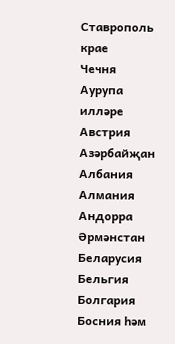Ставрополь крае
Чечня
Аурупа илләре
Австрия
Азәрбайҗан
Албания
Алмания
Андорра
Әрмәнстан
Беларусия
Бельгия
Болгария
Босния һәм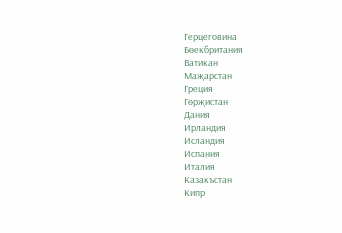Герцеговина
Бөекбритания
Ватикан
Маҗарстан
Греция
Гөрҗистан
Дания
Ирландия
Исландия
Испания
Италия
Казакъстан
Кипр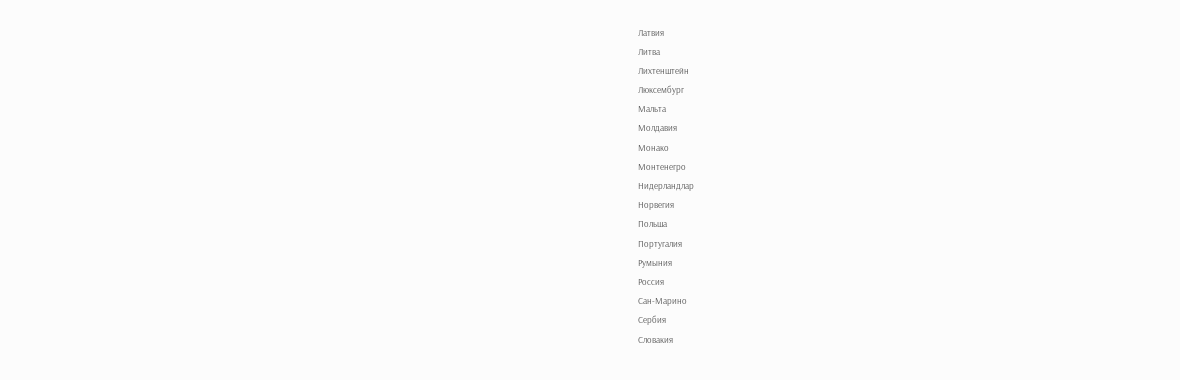Латвия
Литва
Лихтенштейн
Люксембург
Мальта
Молдавия
Монако
Монтенегро
Нидерландлар
Норвегия
Польша
Португалия
Румыния
Россия
Сан-Марино
Сербия
Словакия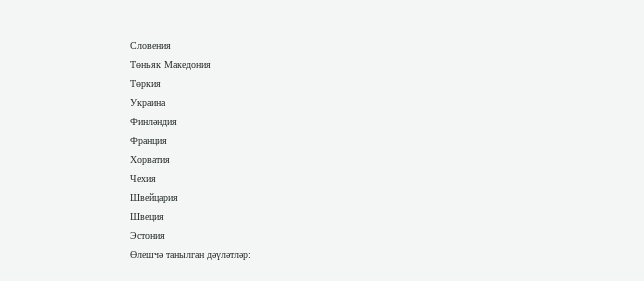Словения
Төньяк Македония
Төркия
Украина
Финләндия
Франция
Хорватия
Чехия
Швейцария
Швеция
Эстония
Өлешчә танылган дәүләтләр: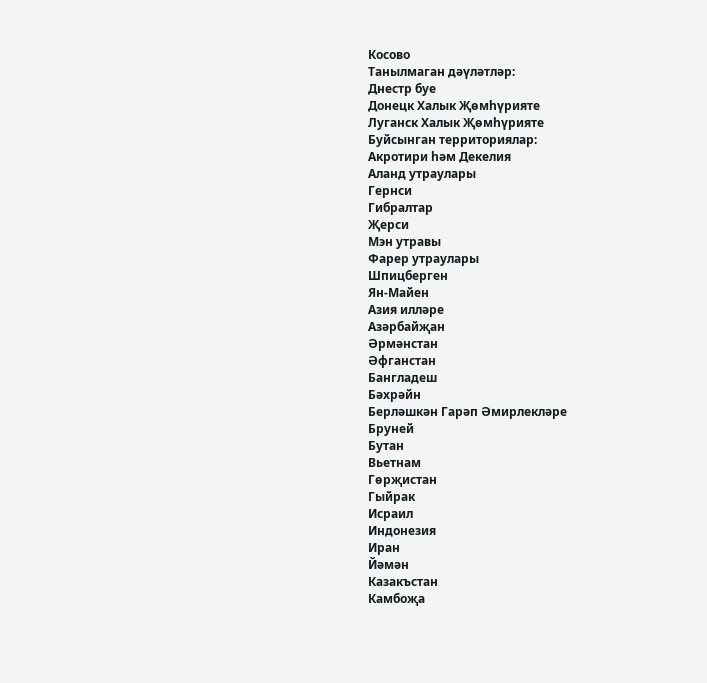Косово
Танылмаган дәүләтләр:
Днестр буе
Донецк Халык Җөмһүрияте
Луганск Халык Җөмһүрияте
Буйсынган территориялар:
Акротири һәм Декелия
Аланд утраулары
Гернси
Гибралтар
Җерси
Мэн утравы
Фарер утраулары
Шпицберген
Ян-Майен
Азия илләре
Азәрбайҗан
Әрмәнстан
Әфганстан
Бангладеш
Бәхрәйн
Берләшкән Гарәп Әмирлекләре
Бруней
Бутан
Вьетнам
Гөрҗистан
Гыйрак
Исраил
Индонезия
Иран
Йәмән
Казакъстан
Камбоҗа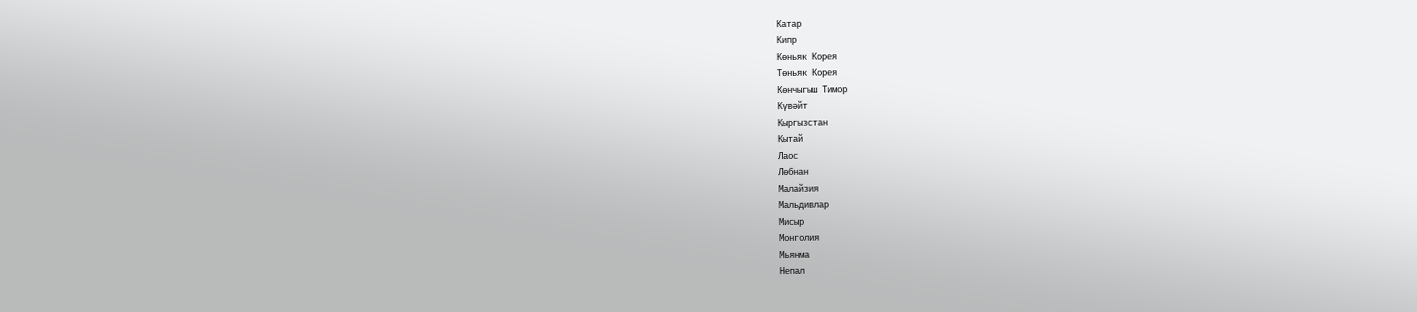Катар
Кипр
Көньяк Корея
Төньяк Корея
Көнчыгыш Тимор
Күвәйт
Кыргызстан
Кытай
Лаос
Лөбнан
Малайзия
Мальдивлар
Мисыр
Монголия
Мьянма
Непал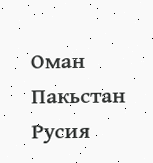Оман
Пакьстан
Русия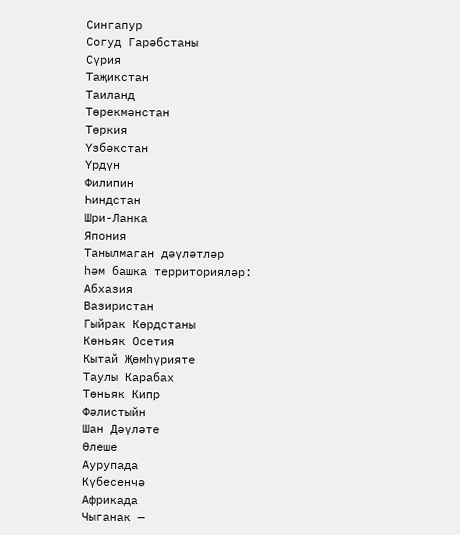Сингапур
Согуд Гарәбстаны
Сүрия
Таҗикстан
Таиланд
Төрекмәнстан
Төркия
Үзбәкстан
Үрдүн
Филипин
Һиндстан
Шри-Ланка
Япония
Танылмаган дәүләтләр
һәм башка территорияләр:
Абхазия
Вазиристан
Гыйрак Көрдстаны
Көньяк Осетия
Кытай Җөмһүрияте
Таулы Карабах
Төньяк Кипр
Фәлистыйн
Шан Дәүләте
Өлеше
Аурупада
Күбесенчә
Африкада
Чыганак —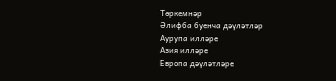Төркемнәр
Әлифба буенча дәүләтләр
Аурупа илләре
Азия илләре
Европа дәүләтләре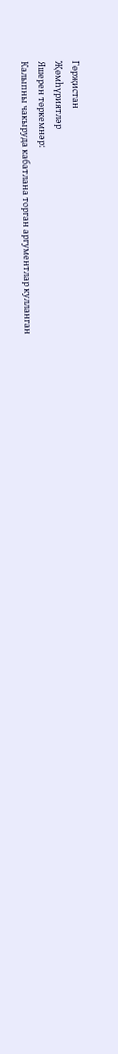Гөрҗистан
Җөмһүриятләр
Яшерен төркемнәр:
Калыпны чакыруда кабатлана торган аргументлар кулланган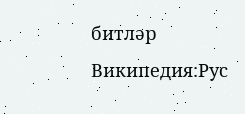битләр
Википедия:Рус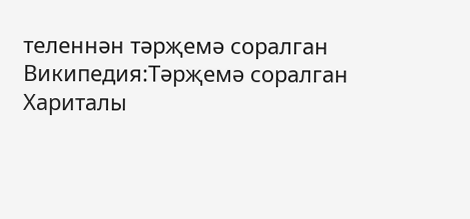теленнән тәрҗемә соралган
Википедия:Тәрҗемә соралган
Хариталы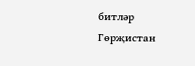битләр
Гөрҗистан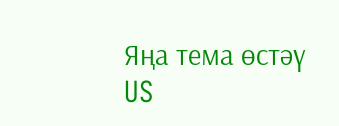Яңа тема өстәү
US